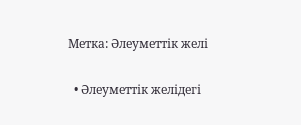Метка: Әлеуметтік желі

  • Әлеуметтік желідегі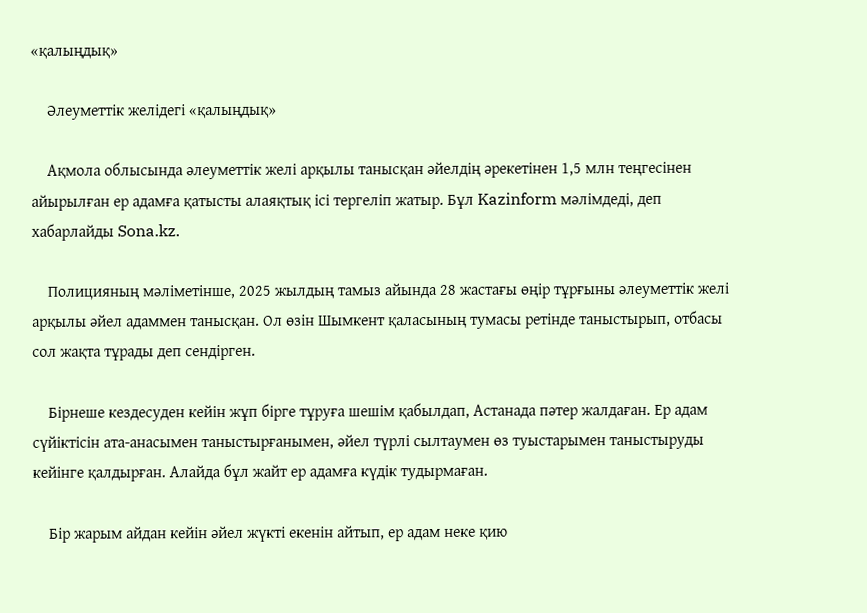«қалыңдық»

    Әлеуметтік желідегі «қалыңдық»

    Ақмола облысында әлеуметтік желі арқылы танысқан әйелдің әрекетінен 1,5 млн теңгесінен айырылған ер адамға қатысты алаяқтық ісі тергеліп жатыр. Бұл Kazinform мәлімдеді, деп хабарлайды Sona.kz.

    Полицияның мәліметінше, 2025 жылдың тамыз айында 28 жастағы өңір тұрғыны әлеуметтік желі арқылы әйел адаммен танысқан. Ол өзін Шымкент қаласының тумасы ретінде таныстырып, отбасы сол жақта тұрады деп сендірген.

    Бірнеше кездесуден кейін жұп бірге тұруға шешім қабылдап, Астанада пәтер жалдаған. Ер адам сүйіктісін ата-анасымен таныстырғанымен, әйел түрлі сылтаумен өз туыстарымен таныстыруды кейінге қалдырған. Алайда бұл жайт ер адамға күдік тудырмаған.

    Бір жарым айдан кейін әйел жүкті екенін айтып, ер адам неке қию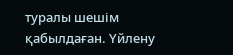туралы шешім қабылдаған. Үйлену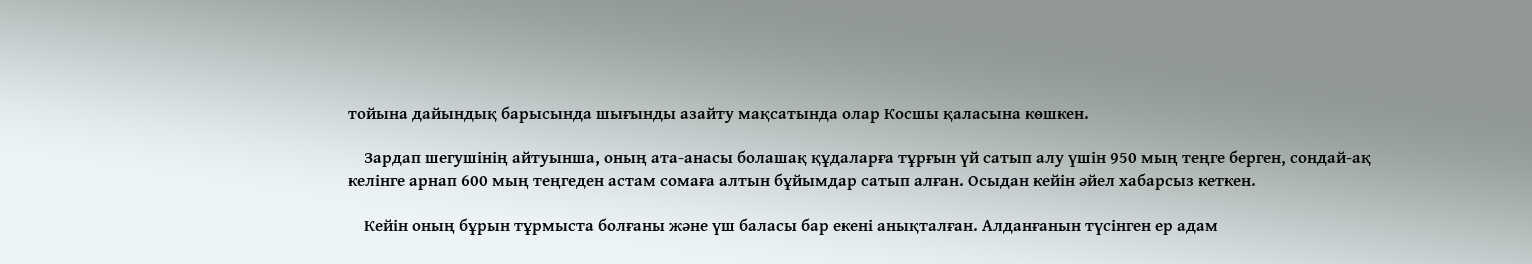тойына дайындық барысында шығынды азайту мақсатында олар Косшы қаласына көшкен.

    Зардап шегушінің айтуынша, оның ата-анасы болашақ құдаларға тұрғын үй сатып алу үшін 950 мың теңге берген, сондай-ақ келінге арнап 600 мың теңгеден астам сомаға алтын бұйымдар сатып алған. Осыдан кейін әйел хабарсыз кеткен.

    Кейін оның бұрын тұрмыста болғаны және үш баласы бар екені анықталған. Алданғанын түсінген ер адам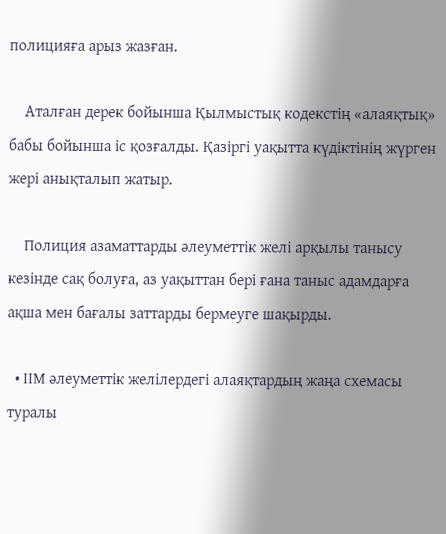полицияға арыз жазған.

    Аталған дерек бойынша Қылмыстық кодекстің «алаяқтық» бабы бойынша іс қозғалды. Қазіргі уақытта күдіктінің жүрген жері анықталып жатыр.

    Полиция азаматтарды әлеуметтік желі арқылы танысу кезінде сақ болуға, аз уақыттан бері ғана таныс адамдарға ақша мен бағалы заттарды бермеуге шақырды.

  • ІІМ әлеуметтік желілердегі алаяқтардың жаңа схемасы туралы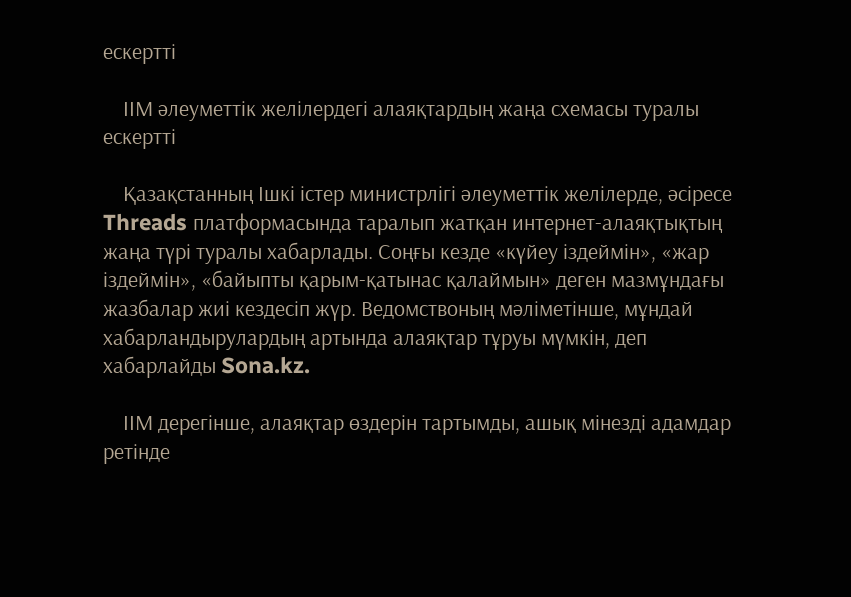ескертті

    ІІМ әлеуметтік желілердегі алаяқтардың жаңа схемасы туралы ескертті

    Қазақстанның Ішкі істер министрлігі әлеуметтік желілерде, әсіресе Threads платформасында таралып жатқан интернет-алаяқтықтың жаңа түрі туралы хабарлады. Соңғы кезде «күйеу іздеймін», «жар іздеймін», «байыпты қарым-қатынас қалаймын» деген мазмұндағы жазбалар жиі кездесіп жүр. Ведомствоның мәліметінше, мұндай хабарландырулардың артында алаяқтар тұруы мүмкін, деп хабарлайды Sona.kz.

    ІІМ дерегінше, алаяқтар өздерін тартымды, ашық мінезді адамдар ретінде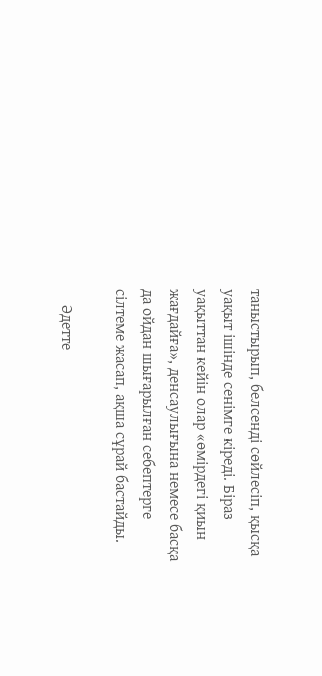таныстырып, белсенді сөйлесіп, қысқа уақыт ішінде сенімге кіреді. Біраз уақыттан кейін олар «өмірдегі қиын жағдайға», денсаулығына немесе басқа да ойдан шығарылған себептерге сілтеме жасап, ақша сұрай бастайды.

    Әдетте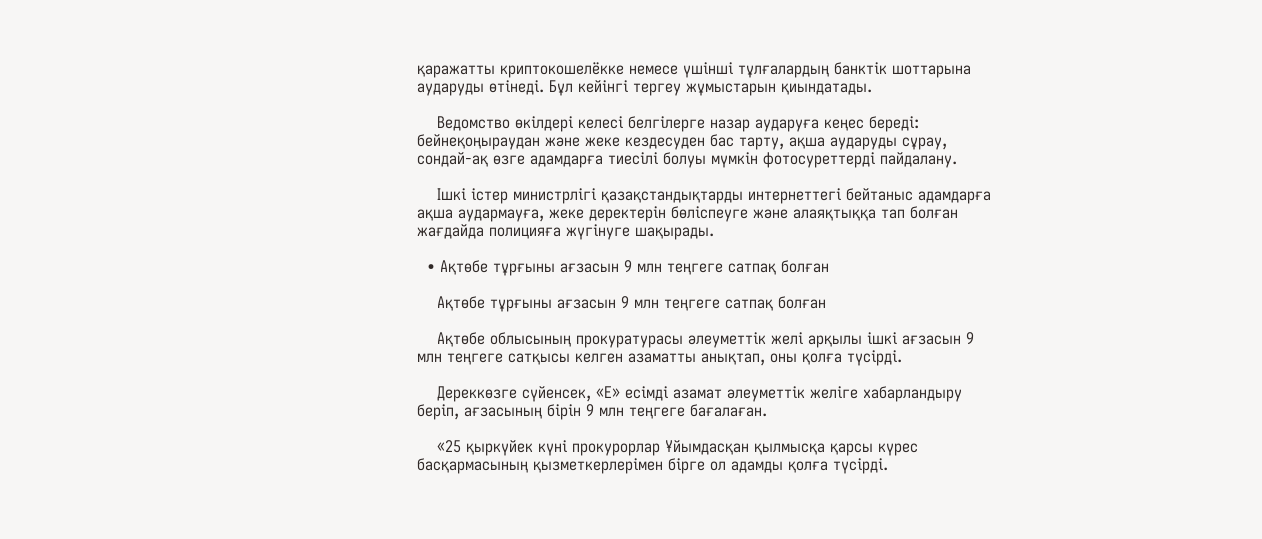қаражатты криптокошелёкке немесе үшінші тұлғалардың банктік шоттарына аударуды өтінеді. Бұл кейінгі тергеу жұмыстарын қиындатады.

    Ведомство өкілдері келесі белгілерге назар аударуға кеңес береді: бейнеқоңыраудан және жеке кездесуден бас тарту, ақша аударуды сұрау, сондай-ақ өзге адамдарға тиесілі болуы мүмкін фотосуреттерді пайдалану.

    Ішкі істер министрлігі қазақстандықтарды интернеттегі бейтаныс адамдарға ақша аудармауға, жеке деректерін бөліспеуге және алаяқтыққа тап болған жағдайда полицияға жүгінуге шақырады.

  • Ақтөбе тұрғыны ағзасын 9 млн теңгеге сатпақ болған

    Ақтөбе тұрғыны ағзасын 9 млн теңгеге сатпақ болған

    Ақтөбе облысының прокуратурасы әлеуметтік желі арқылы ішкі ағзасын 9 млн теңгеге сатқысы келген азаматты анықтап, оны қолға түсірді.

    Дереккөзге сүйенсек, «Е» есімді азамат әлеуметтік желіге хабарландыру беріп, ағзасының бірін 9 млн теңгеге бағалаған.

    «25 қыркүйек күні прокурорлар Ұйымдасқан қылмысқа қарсы күрес басқармасының қызметкерлерімен бірге ол адамды қолға түсірді.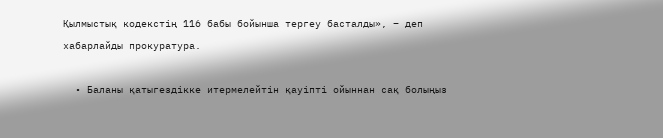Қылмыстық кодекстің 116 бабы бойынша тергеу басталды», – деп хабарлайды прокуратура.

  • Баланы қатыгездікке итермелейтін қауіпті ойыннан сақ болыңыз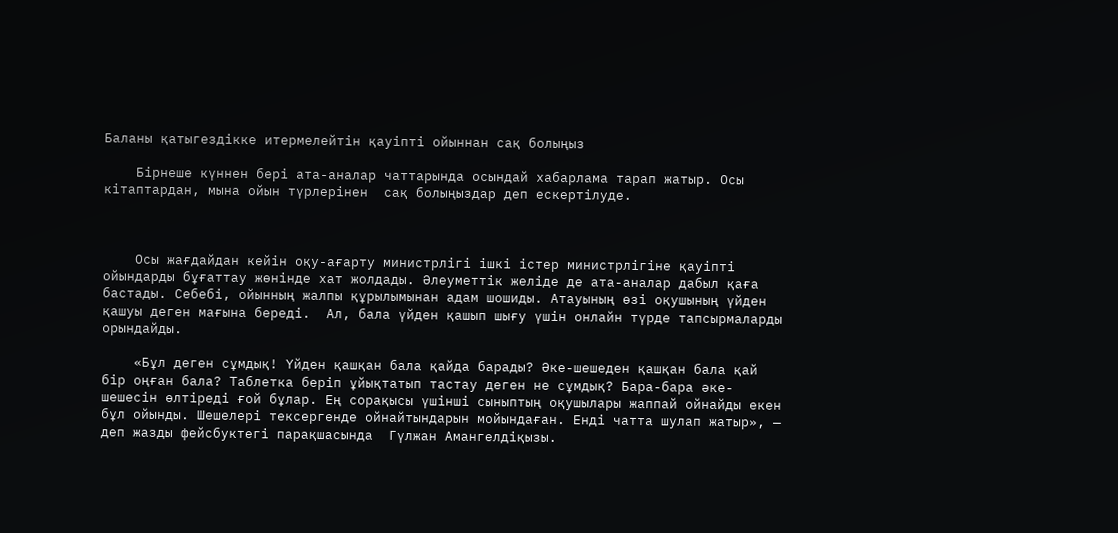Баланы қатыгездікке итермелейтін қауіпті ойыннан сақ болыңыз

    Бірнеше күннен бері ата-аналар чаттарында осындай хабарлама тарап жатыр. Осы кітаптардан, мына ойын түрлерінен  сақ болыңыздар деп ескертілуде.



    Осы жағдайдан кейін оқу-ағарту министрлігі ішкі істер министрлігіне қауіпті ойындарды бұғаттау жөнінде хат жолдады. Әлеуметтік желіде де ата-аналар дабыл қаға бастады. Себебі, ойынның жалпы құрылымынан адам шошиды. Атауының өзі оқушының үйден қашуы деген мағына береді.  Ал, бала үйден қашып шығу үшін онлайн түрде тапсырмаларды орындайды.

    «Бұл деген сұмдық! Үйден қашқан бала қайда барады? Әке-шешеден қашқан бала қай бір оңған бала? Таблетка беріп ұйықтатып тастау деген не сұмдық? Бара-бара әке-шешесін өлтіреді ғой бұлар. Ең сорақысы үшінші сыныптың оқушылары жаппай ойнайды екен бұл ойынды. Шешелері тексергенде ойнайтындарын мойындаған. Енді чатта шулап жатыр», — деп жазды фейсбуктегі парақшасында  Гүлжан Амангелдіқызы.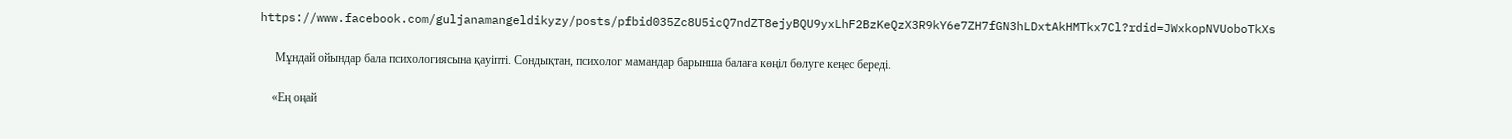https://www.facebook.com/guljanamangeldikyzy/posts/pfbid035Zc8U5icQ7ndZT8ejyBQU9yxLhF2BzKeQzX3R9kY6e7ZH7fGN3hLDxtAkHMTkx7Cl?rdid=JWxkopNVUoboTkXs

     Мұндай ойындар бала психологиясына қауіпті. Сондықтан, психолог мамандар барынша балаға көңіл бөлуге кеңес береді.

    «Ең оңай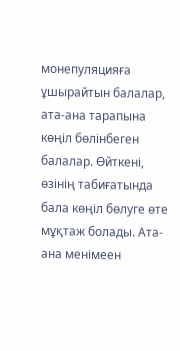монепуляцияға ұшырайтын балалар, ата-ана тарапына көңіл бөлінбеген балалар. Өйткені, өзінің табиғатында бала көңіл бөлуге өте мұқтаж болады. Ата-ана менімеен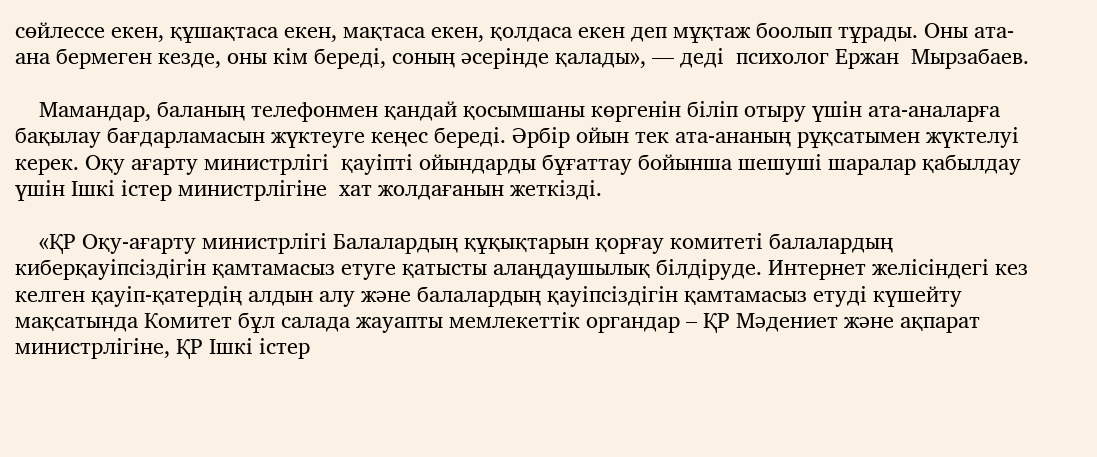сөйлессе екен, құшақтаса екен, мақтаса екен, қолдаса екен деп мұқтаж боолып тұрады. Оны ата-ана бермеген кезде, оны кім береді, соның әсерінде қалады», — деді  психолог Ержан  Мырзабаев.

    Мамандар, баланың телефонмен қандай қосымшаны көргенін біліп отыру үшін ата-аналарға бақылау бағдарламасын жүктеуге кеңес береді. Әрбір ойын тек ата-ананың рұқсатымен жүктелуі керек. Оқу ағарту министрлігі  қауіпті ойындарды бұғаттау бойынша шешуші шаралар қабылдау үшін Ішкі істер министрлігіне  хат жолдағанын жеткізді.

    «ҚР Оқу-ағарту министрлігі Балалардың құқықтарын қорғау комитеті балалардың киберқауіпсіздігін қамтамасыз етуге қатысты алаңдаушылық білдіруде. Интернет желісіндегі кез келген қауіп-қатердің алдын алу және балалардың қауіпсіздігін қамтамасыз етуді күшейту мақсатында Комитет бұл салада жауапты мемлекеттік органдар – ҚР Мәдениет және ақпарат министрлігіне, ҚР Ішкі істер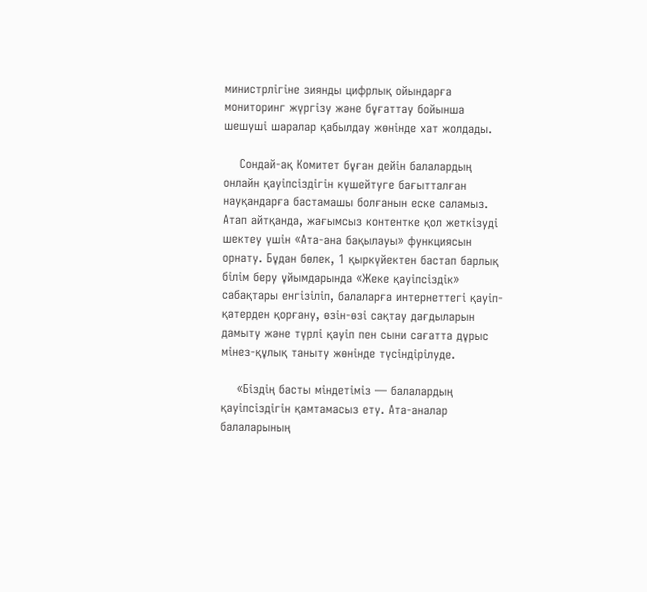министрлігіне зиянды цифрлық ойындарға мониторинг жүргізу және бұғаттау бойынша шешуші шаралар қабылдау жөнінде хат жолдады.

    Сондай-ақ Комитет бұған дейін балалардың онлайн қауіпсіздігін күшейтуге бағытталған науқандарға бастамашы болғанын еске саламыз. Атап айтқанда, жағымсыз контентке қол жеткізуді шектеу үшін «Ата-ана бақылауы» функциясын орнату. Бұдан бөлек, 1 қыркүйектен бастап барлық білім беру ұйымдарында «Жеке қауіпсіздік» сабақтары енгізіліп, балаларға интернеттегі қауіп-қатерден қорғану, өзін-өзі сақтау дағдыларын дамыту және түрлі қауіп пен сыни сағатта дұрыс мінез-құлық таныту жөнінде түсіндірілуде.

    «Біздің басты міндетіміз — балалардың қауіпсіздігін қамтамасыз ету. Ата-аналар балаларының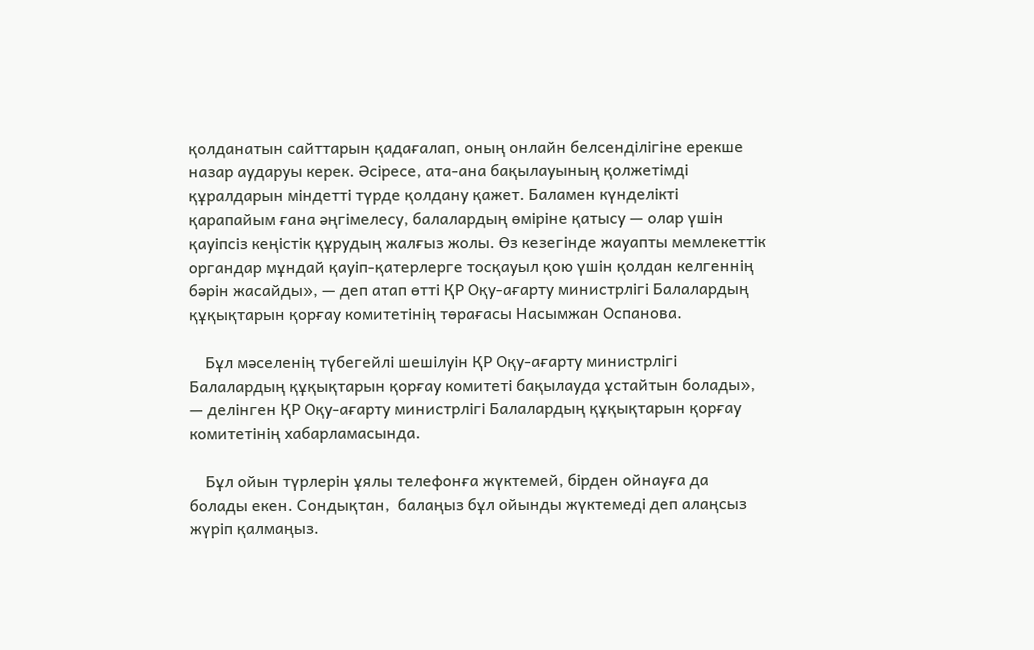қолданатын сайттарын қадағалап, оның онлайн белсенділігіне ерекше назар аударуы керек. Әсіресе, ата-ана бақылауының қолжетімді құралдарын міндетті түрде қолдану қажет. Баламен күнделікті қарапайым ғана әңгімелесу, балалардың өміріне қатысу — олар үшін қауіпсіз кеңістік құрудың жалғыз жолы. Өз кезегінде жауапты мемлекеттік органдар мұндай қауіп-қатерлерге тосқауыл қою үшін қолдан келгеннің бәрін жасайды», — деп атап өтті ҚР Оқу-ағарту министрлігі Балалардың құқықтарын қорғау комитетінің төрағасы Насымжан Оспанова.

    Бұл мәселенің түбегейлі шешілуін ҚР Оқу-ағарту министрлігі Балалардың құқықтарын қорғау комитеті бақылауда ұстайтын болады», — делінген ҚР Оқу-ағарту министрлігі Балалардың құқықтарын қорғау комитетінің хабарламасында.

    Бұл ойын түрлерін ұялы телефонға жүктемей, бірден ойнауға да болады екен. Сондықтан,  балаңыз бұл ойынды жүктемеді деп алаңсыз жүріп қалмаңыз.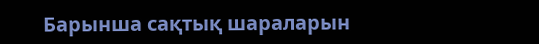Барынша сақтық шараларын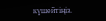күшейтіңіз.